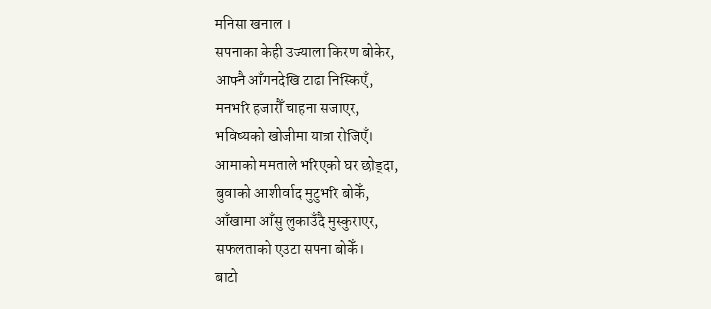मनिसा खनाल ।
सपनाका केही उज्याला किरण बोकेर,
आफ्नै आँगनदेखि टाढा निस्किएँ,
मनभरि हजारौँ चाहना सजाएर,
भविष्यको खोजीमा यात्रा रोजिएँ।
आमाको ममताले भरिएको घर छोड्दा,
बुवाको आशीर्वाद मुटुभरि बोकेँ,
आँखामा आँसु लुकाउँदै मुस्कुराएर,
सफलताको एउटा सपना बोकेँ।
बाटो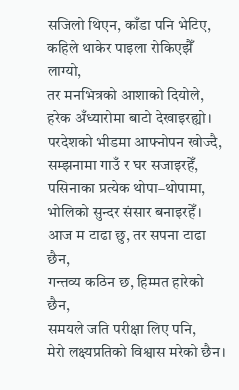सजिलो थिएन, काँडा पनि भेटिए,
कहिले थाकेर पाइला रोकिएझैँ लाग्यो,
तर मनभित्रको आशाको दियोले,
हरेक अँध्यारोमा बाटो देखाइरह्यो।
परदेशको भीडमा आफ्नोपन खोज्दै,
सम्झनामा गाउँ र घर सजाइरहेँ,
पसिनाका प्रत्येक थोपा–थोपामा,
भोलिको सुन्दर संसार बनाइरहेँ।
आज म टाढा छु, तर सपना टाढा छैन,
गन्तव्य कठिन छ, हिम्मत हारेको छैन,
समयले जति परीक्षा लिए पनि,
मेरो लक्ष्यप्रतिको विश्वास मरेको छैन।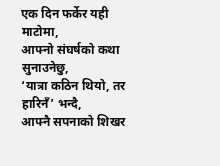एक दिन फर्केर यही माटोमा,
आफ्नो संघर्षको कथा सुनाउनेछु,
‘यात्रा कठिन थियो, तर हारिनँ’ भन्दै,
आफ्नै सपनाको शिखर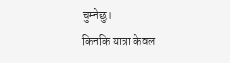चुम्नेछु।
किनकि यात्रा केवल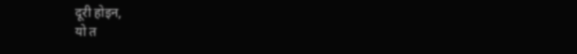दूरी होइन,
यो त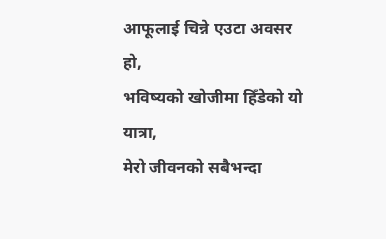आफूलाई चिन्ने एउटा अवसर हो,
भविष्यको खोजीमा हिँडेको यो यात्रा,
मेरो जीवनको सबैभन्दा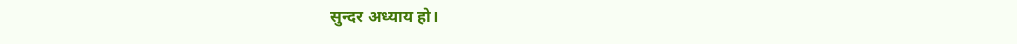सुन्दर अध्याय हो।